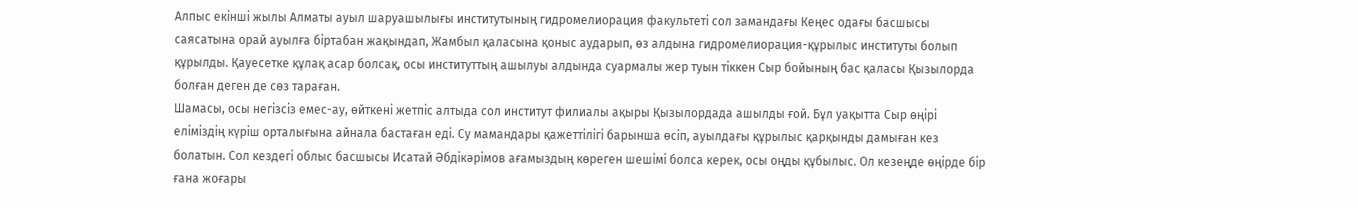Алпыс екінші жылы Алматы ауыл шаруашылығы институтының гидромелиорация факультеті сол замандағы Кеңес одағы басшысы саясатына орай ауылға біртабан жақындап, Жамбыл қаласына қоныс аударып, өз алдына гидромелиорация-құрылыс институты болып құрылды. Қауесетке құлақ асар болсақ, осы институттың ашылуы алдында суармалы жер туын тіккен Сыр бойының бас қаласы Қызылорда болған деген де сөз тараған.
Шамасы, осы негізсіз емес-ау, өйткені жетпіс алтыда сол институт филиалы ақыры Қызылордада ашылды ғой. Бұл уақытта Сыр өңірі еліміздің күріш орталығына айнала бастаған еді. Су мамандары қажеттілігі барынша өсіп, ауылдағы құрылыс қарқынды дамыған кез болатын. Сол кездегі облыс басшысы Исатай Әбдікәрімов ағамыздың көреген шешімі болса керек, осы оңды құбылыс. Ол кезеңде өңірде бір ғана жоғары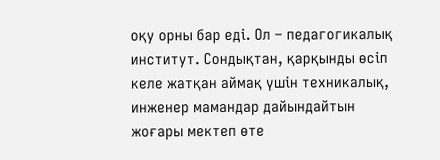оқу орны бар еді. Ол – педагогикалық институт. Сондықтан, қарқынды өсіп келе жатқан аймақ үшін техникалық, инженер мамандар дайындайтын жоғары мектеп өте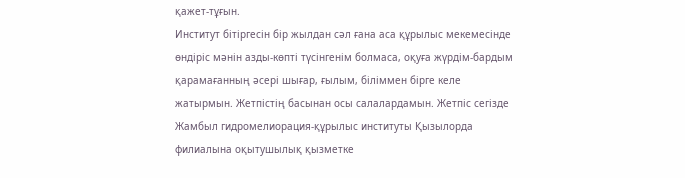қажет-тұғын.
Институт бітіргесін бір жылдан сәл ғана аса құрылыс мекемесінде өндіріс мәнін азды-көпті түсінгенім болмаса, оқуға жүрдім-бардым қарамағанның әсері шығар, ғылым, біліммен бірге келе жатырмын. Жетпістің басынан осы салалардамын. Жетпіс сегізде Жамбыл гидромелиорация-құрылыс институты Қызылорда филиалына оқытушылық қызметке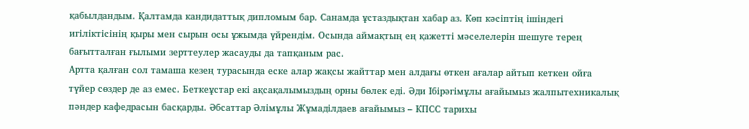қабылдандым. Қалтамда кандидаттық дипломым бар. Санамда ұстаздықтан хабар аз. Көп кәсіптің ішіндегі игіліктісінің қыры мен сырын осы ұжымда үйрендім. Осында аймақтың ең қажетті мәселелерін шешуге терең бағытталған ғылыми зерттеулер жасауды да тапқаным рас.
Артта қалған сол тамаша кезең турасында еске алар жақсы жайттар мен алдағы өткен ағалар айтып кеткен ойға түйер сөздер де аз емес. Беткеұстар екі ақсақалымыздың орны бөлек еді. Әди Ібірәгімұлы ағайымыз жалпытехникалық пәндер кафедрасын басқарды. Әбсаттар Әлімұлы Жұмаділдаев ағайымыз – КПСС тарихы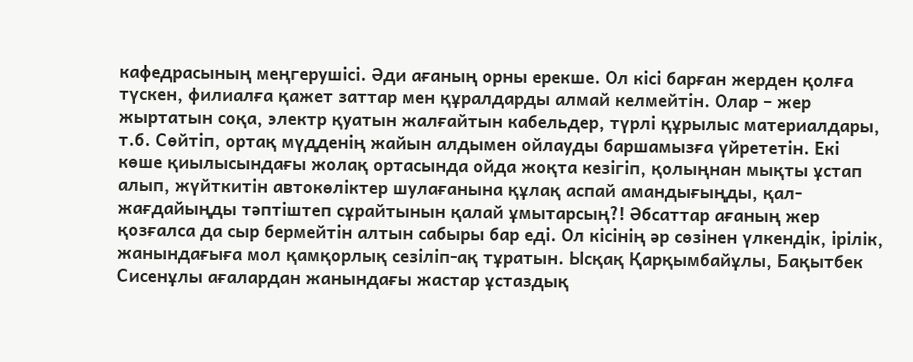кафедрасының меңгерушісі. Әди ағаның орны ерекше. Ол кісі барған жерден қолға түскен, филиалға қажет заттар мен құралдарды алмай келмейтін. Олар – жер жыртатын соқа, электр қуатын жалғайтын кабельдер, түрлі құрылыс материалдары, т.б. Сөйтіп, ортақ мүдденің жайын алдымен ойлауды баршамызға үйрететін. Екі көше қиылысындағы жолақ ортасында ойда жоқта кезігіп, қолыңнан мықты ұстап алып, жүйткитін автокөліктер шулағанына құлақ аспай амандығыңды, қал-жағдайыңды тәптіштеп сұрайтынын қалай ұмытарсың?! Әбсаттар ағаның жер қозғалса да сыр бермейтін алтын сабыры бар еді. Ол кісінің әр сөзінен үлкендік, ірілік, жанындағыға мол қамқорлық сезіліп-ақ тұратын. Ысқақ Қарқымбайұлы, Бақытбек Сисенұлы ағалардан жанындағы жастар ұстаздық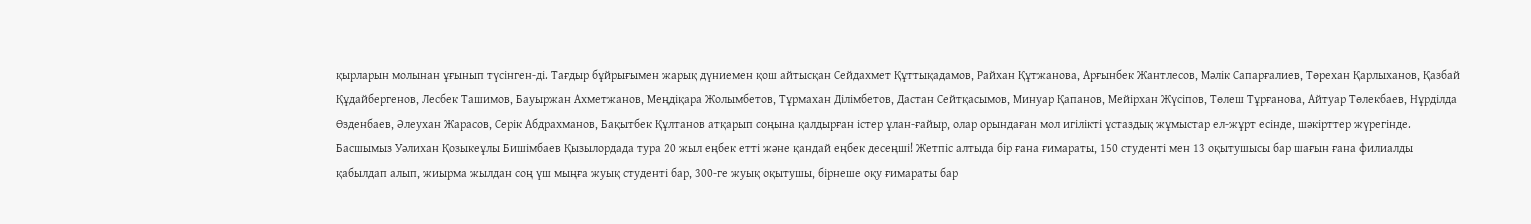қырларын молынан ұғынып түсінген-ді. Тағдыр бұйрығымен жарық дүниемен қош айтысқан Сейдахмет Құттықадамов, Райхан Құтжанова, Арғынбек Жантлесов, Мәлік Сапарғалиев, Төрехан Қарлыханов, Қазбай Құдайбергенов, Лесбек Ташимов, Бауыржан Ахметжанов, Меңдіқара Жолымбетов, Тұрмахан Ділімбетов, Дастан Сейтқасымов, Минуар Қапанов, Мейірхан Жүсіпов, Төлеш Тұрғанова, Айтуар Төлекбаев, Нұрділда Өзденбаев, Әлеухан Жарасов, Серік Абдрахманов, Бақытбек Құлтанов атқарып соңына қалдырған істер ұлан-ғайыр, олар орындаған мол игілікті ұстаздық жұмыстар ел-жұрт есінде, шәкірттер жүрегінде.
Басшымыз Уәлихан Қозыкеұлы Бишімбаев Қызылордада тура 20 жыл еңбек етті және қандай еңбек десеңші! Жетпіс алтыда бір ғана ғимараты, 150 студенті мен 13 оқытушысы бар шағын ғана филиалды қабылдап алып, жиырма жылдан соң үш мыңға жуық студенті бар, 300-ге жуық оқытушы, бірнеше оқу ғимараты бар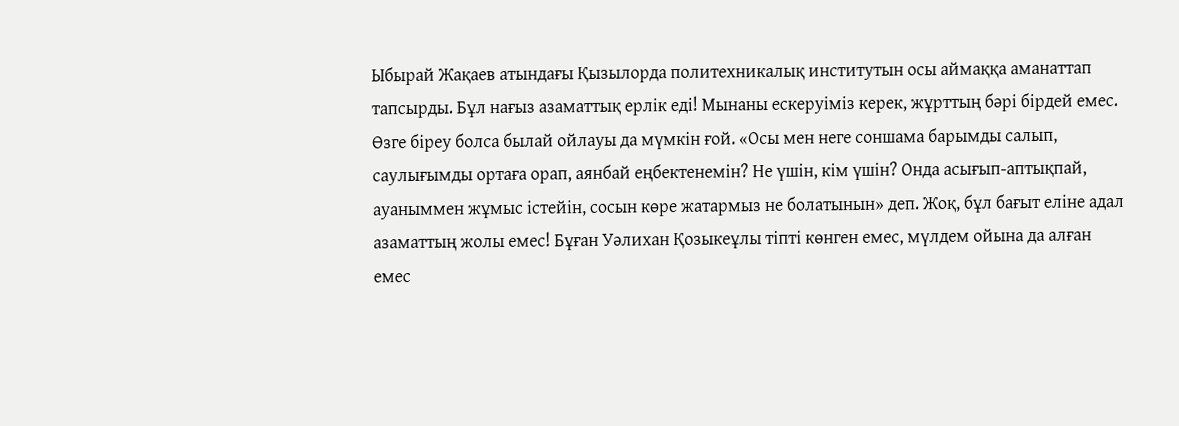Ыбырай Жақаев атындағы Қызылорда политехникалық институтын осы аймаққа аманаттап тапсырды. Бұл нағыз азаматтық ерлік еді! Мынаны ескеруіміз керек, жұрттың бәрі бірдей емес. Өзге біреу болса былай ойлауы да мүмкін ғой. «Осы мен неге соншама барымды салып, саулығымды ортаға орап, аянбай еңбектенемін? Не үшін, кім үшін? Онда асығып-аптықпай, ауаныммен жұмыс істейін, сосын көре жатармыз не болатынын» деп. Жоқ, бұл бағыт еліне адал азаматтың жолы емес! Бұған Уәлихан Қозыкеұлы тіпті көнген емес, мүлдем ойына да алған емес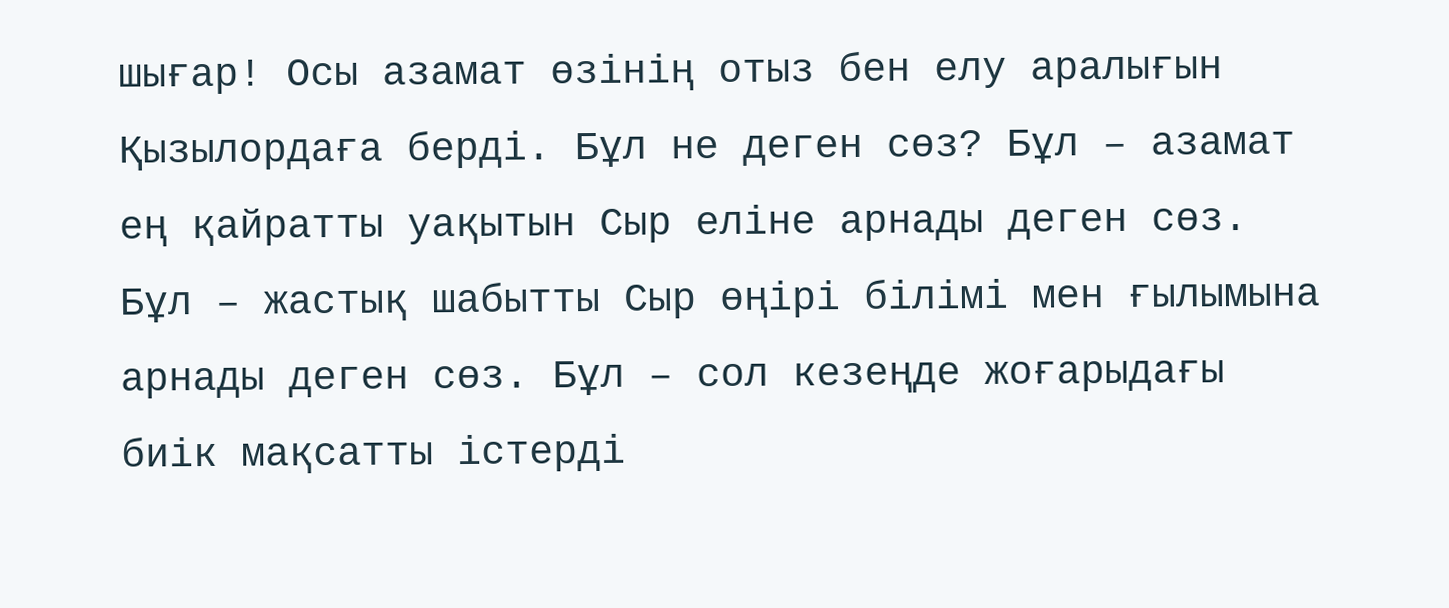шығар! Осы азамат өзінің отыз бен елу аралығын Қызылордаға берді. Бұл не деген сөз? Бұл – азамат ең қайратты уақытын Сыр еліне арнады деген сөз. Бұл – жастық шабытты Сыр өңірі білімі мен ғылымына арнады деген сөз. Бұл – сол кезеңде жоғарыдағы биік мақсатты істерді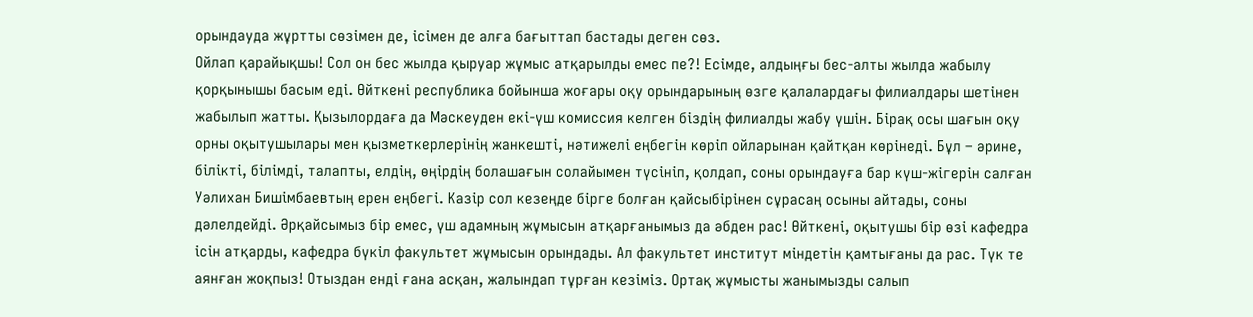орындауда жұртты сөзімен де, ісімен де алға бағыттап бастады деген сөз.
Ойлап қарайықшы! Сол он бес жылда қыруар жұмыс атқарылды емес пе?! Есімде, алдыңғы бес-алты жылда жабылу қорқынышы басым еді. Өйткені республика бойынша жоғары оқу орындарының өзге қалалардағы филиалдары шетінен жабылып жатты. Қызылордаға да Мәскеуден екі-үш комиссия келген біздің филиалды жабу үшін. Бірақ осы шағын оқу орны оқытушылары мен қызметкерлерінің жанкешті, нәтижелі еңбегін көріп ойларынан қайтқан көрінеді. Бұл – әрине, білікті, білімді, талапты, елдің, өңірдің болашағын солайымен түсініп, қолдап, соны орындауға бар күш-жігерін салған Уәлихан Бишімбаевтың ерен еңбегі. Казір сол кезеңде бірге болған қайсыбірінен сұрасаң осыны айтады, соны дәлелдейді. Әрқайсымыз бір емес, үш адамның жұмысын атқарғанымыз да әбден рас! Өйткені, оқытушы бір өзі кафедра ісін атқарды, кафедра бүкіл факультет жұмысын орындады. Ал факультет институт міндетін қамтығаны да рас. Түк те аянған жоқпыз! Отыздан енді ғана асқан, жалындап тұрған кезіміз. Ортақ жұмысты жанымызды салып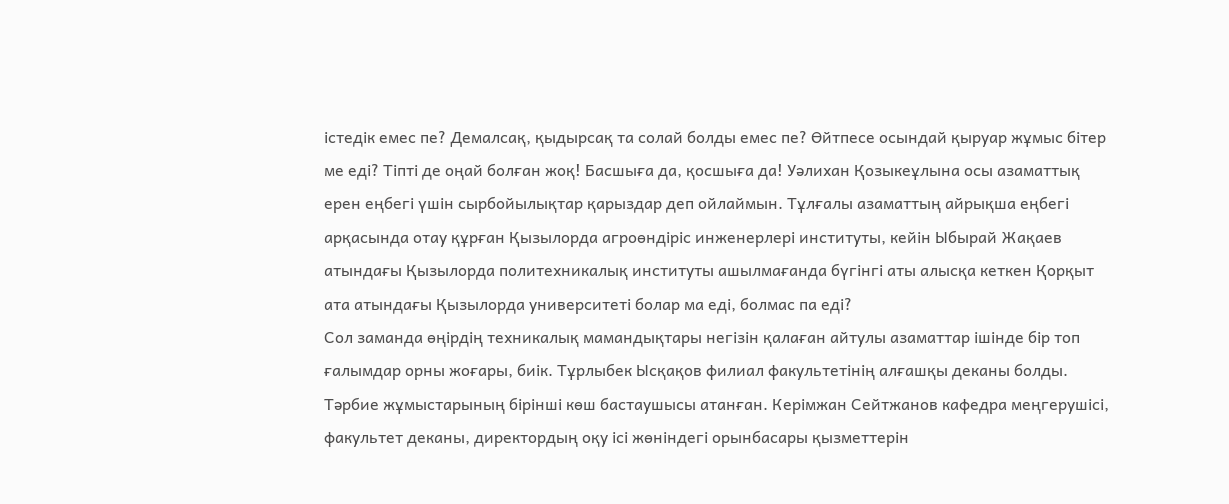істедік емес пе? Демалсақ, қыдырсақ та солай болды емес пе? Өйтпесе осындай қыруар жұмыс бітер ме еді? Тіпті де оңай болған жоқ! Басшыға да, қосшыға да! Уәлихан Қозыкеұлына осы азаматтық ерен еңбегі үшін сырбойылықтар қарыздар деп ойлаймын. Тұлғалы азаматтың айрықша еңбегі арқасында отау құрған Қызылорда агроөндіріс инженерлері институты, кейін Ыбырай Жақаев атындағы Қызылорда политехникалық институты ашылмағанда бүгінгі аты алысқа кеткен Қорқыт ата атындағы Қызылорда университеті болар ма еді, болмас па еді?
Сол заманда өңірдің техникалық мамандықтары негізін қалаған айтулы азаматтар ішінде бір топ ғалымдар орны жоғары, биік. Тұрлыбек Ысқақов филиал факультетінің алғашқы деканы болды. Тәрбие жұмыстарының бірінші көш бастаушысы атанған. Керімжан Сейтжанов кафедра меңгерушісі, факультет деканы, директордың оқу ісі жөніндегі орынбасары қызметтерін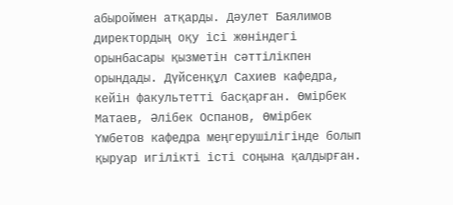абыроймен атқарды. Дәулет Баялимов директордың оқу ісі жөніндегі орынбасары қызметін сәттілікпен орындады. Дүйсенқұл Сахиев кафедра, кейін факультетті басқарған. Өмірбек Матаев, Әлібек Оспанов, Өмірбек Үмбетов кафедра меңгерушілігінде болып қыруар игілікті істі соңына қалдырған.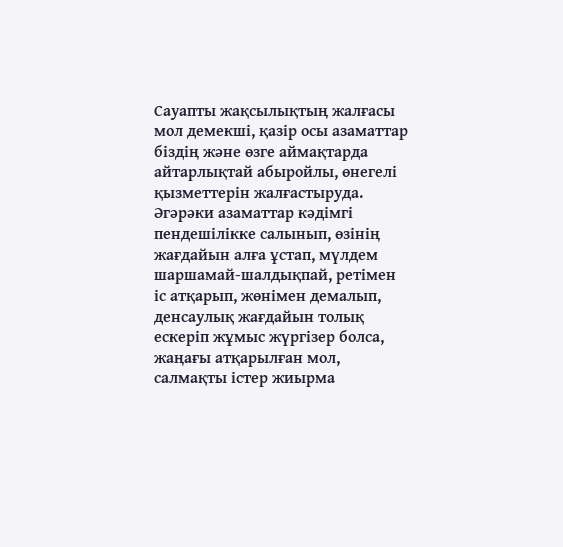Сауапты жақсылықтың жалғасы мол демекші, қазір осы азаматтар біздің және өзге аймақтарда айтарлықтай абыройлы, өнегелі қызметтерін жалғастыруда.
Әгәрәки азаматтар кәдімгі пендешілікке салынып, өзінің жағдайын алға ұстап, мүлдем шаршамай-шалдықпай, ретімен іс атқарып, жөнімен демалып, денсаулық жағдайын толық ескеріп жұмыс жүргізер болса, жаңағы атқарылған мол, салмақты істер жиырма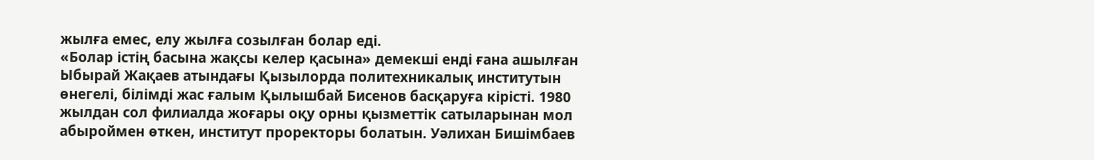жылға емес, елу жылға созылған болар еді.
«Болар істің басына жақсы келер қасына» демекші енді ғана ашылған Ыбырай Жақаев атындағы Қызылорда политехникалық институтын өнегелі, білімді жас ғалым Қылышбай Бисенов басқаруға кірісті. 1980 жылдан сол филиалда жоғары оқу орны қызметтік сатыларынан мол абыроймен өткен, институт проректоры болатын. Уәлихан Бишімбаев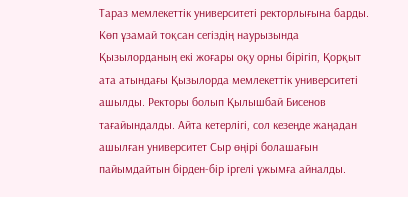Тараз мемлекеттік университеті ректорлығына барды. Көп ұзамай тоқсан сегіздің наурызында Қызылорданың екі жоғары оқу орны бірігіп, Қорқыт ата атындағы Қызылорда мемлекеттік университеті ашылды. Ректоры болып Қылышбай Бисенов тағайындалды. Айта кетерлігі, сол кезеңде жаңадан ашылған университет Сыр өңірі болашағын пайымдайтын бірден-бір іргелі ұжымға айналды.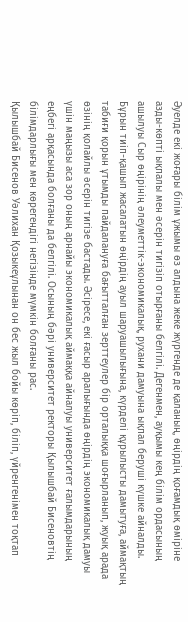Әуелде екі жоғары білім ұжымы өз алдына жеке жүргенде де қаланың, өңірдің қоғамдық өміріне азды-көпті ықпалы мен әсерін тигізіп отырғаны белгілі. Дегенмен, ауқымы кең білім ордасының ашылуы Сыр өңірінің әлеуметтік-экономикалық, рухани дамуына ықпал беруші күшке айналды. Бұрын тиіп-қашып жасалатын өңірдің ауыл шаруашылығына, күрделі құрылысты дамытуға, аймақтың табиғи қорын ұтымды пайдалануға бағытталған зерттеулер бір орталыққа шоғырланып, жуық арада өзінің қолайлы әсерін тигізе бастады. Әсіресе, екі ғасыр аралығында өңірдің экономикалық дамуы үшін маңызы аса зор оның арнайы экономикалық аймаққа айналуы университет ғалымдарының еңбегі арқасында болғаны да белгілі. Осының бәрі университет ректоры Қылышбай Бисеновтің білімдарлығы мен көрегендігі негізінде мүмкін болғаны рас.
Қылышбай Бисенов Уәлихан Қозыкеұлынан он бес жыл бойы көріп, біліп, үйренгенімен тоқтап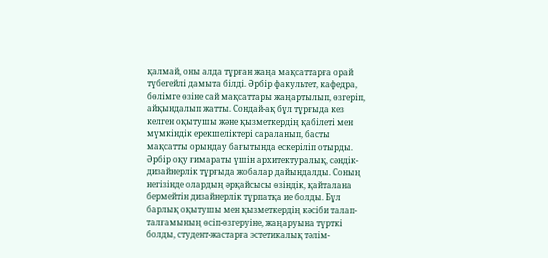қалмай, оны алда тұрған жаңа мақсаттарға орай түбегейлі дамыта білді. Әрбір факультет, кафедра, бөлімге өзіне сай мақсаттары жаңартылып, өзгеріп, айқындалып жатты. Сондай-ақ бұл тұрғыда кез келген оқытушы және қызметкердің қабілеті мен мүмкіндік ерекшеліктері сараланып, басты мақсатты орындау бағытында ескеріліп отырды. Әрбір оқу ғимараты үшін архитектуралық, сәндік-дизайнерлік тұрғыда жобалар дайындалды. Соның негізінде олардың әрқайсысы өзіндік, қайталана бермейтін дизайнерлік тұрпатқа ие болды. Бұл барлық оқытушы мен қызметкердің кәсіби талап-талғамының өсіп-өзгеруіне, жаңаруына түрткі болды, студент-жастарға эстетикалық тәлім-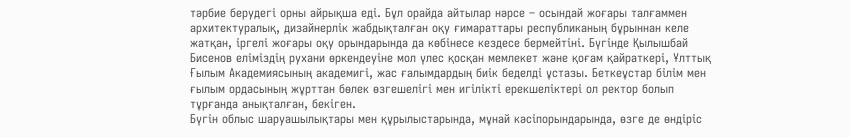тәрбие берудегі орны айрықша еді. Бұл орайда айтылар нәрсе – осындай жоғары талғаммен архитектуралық, дизайнерлік жабдықталған оқу ғимараттары республиканың бұрыннан келе жатқан, іргелі жоғары оқу орындарында да көбінесе кездесе бермейтіні. Бүгінде Қылышбай Бисенов еліміздің рухани өркендеуіне мол үлес қосқан мемлекет және қоғам қайраткері, Ұлттық Ғылым Академиясының академигі, жас ғалымдардың биік беделді ұстазы. Беткеұстар білім мен ғылым ордасының жұрттан бөлек өзгешелігі мен игілікті ерекшеліктері ол ректор болып тұрғанда анықталған, бекіген.
Бүгін облыс шаруашылықтары мен құрылыстарында, мұнай кәсіпорындарында, өзге де өндіріс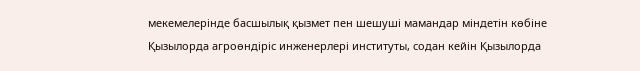мекемелерінде басшылық қызмет пен шешуші мамандар міндетін көбіне Қызылорда агроөндіріс инженерлері институты, содан кейін Қызылорда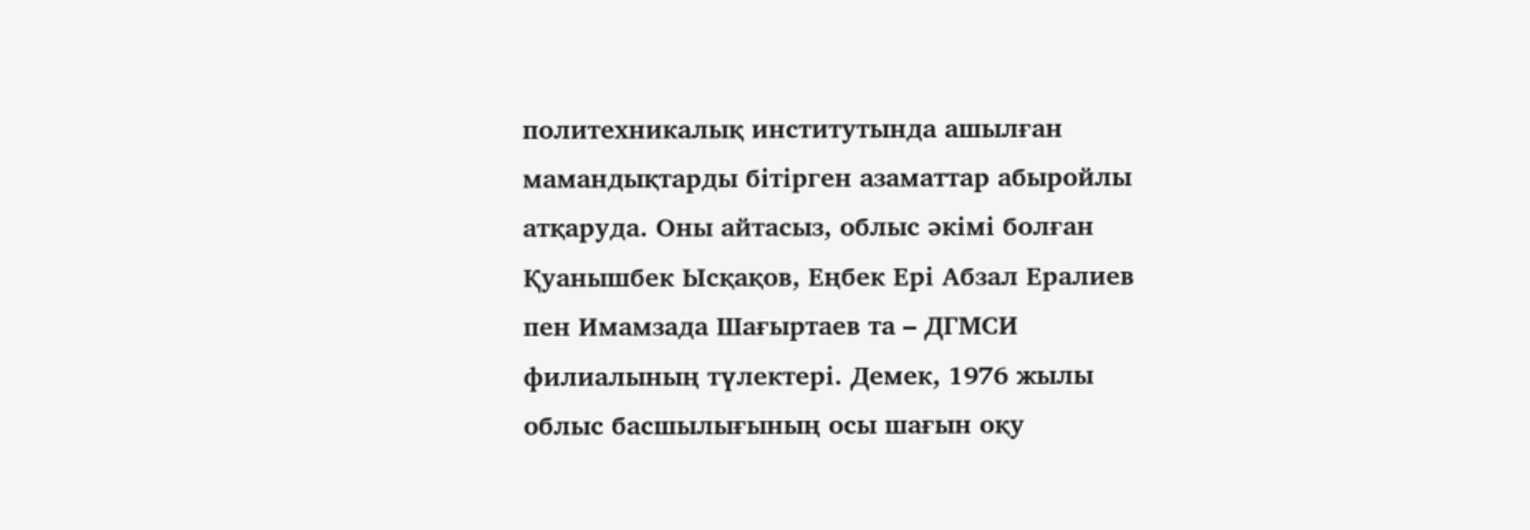политехникалық институтында ашылған мамандықтарды бітірген азаматтар абыройлы атқаруда. Оны айтасыз, облыс әкімі болған Қуанышбек Ысқақов, Еңбек Ері Абзал Ералиев пен Имамзада Шағыртаев та – ДГМСИ филиалының түлектері. Демек, 1976 жылы облыс басшылығының осы шағын оқу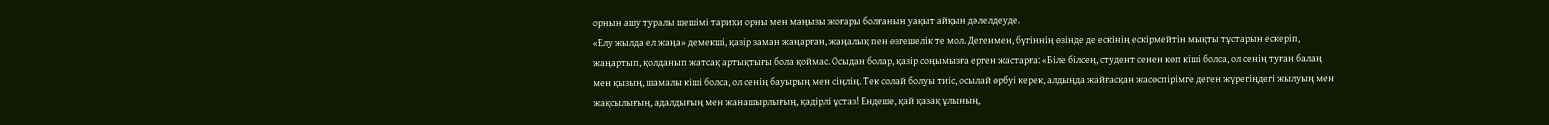орнын ашу туралы шешімі тарихи орны мен маңызы жоғары болғанын уақыт айқын дәлелдеуде.
«Елу жылда ел жаңа» демекші, қазір заман жаңарған, жаңалық пен өзгешелік те мол. Дегенмен, бүгіннің өзінде де ескінің ескірмейтін мықты тұстарын ескеріп, жаңартып, қолданып жатсақ артықтығы бола қоймас. Осыдан болар, қазір соңымызға ерген жастарға: «Біле білсең, студент сенен көп кіші болса, ол сенің туған балаң мен қызың, шамалы кіші болса, ол сенің бауырың мен сіңлің. Тек солай болуы тиіс, осылай өрбуі керек, алдыңда жайғасқан жасөспірімге деген жүрегіңдегі жылуың мен жақсылығың, адалдығың мен жанашырлығың, қадірлі ұстаз! Ендеше, қай қазақ ұлының,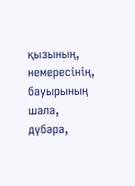қызының, немересінің, бауырының шала, дүбәра,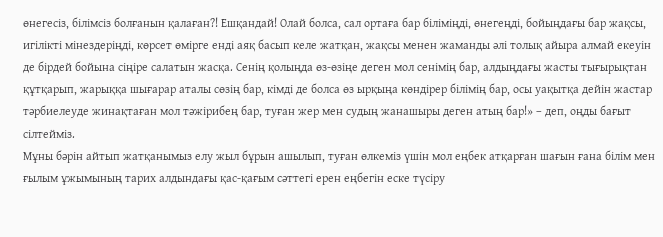өнегесіз, білімсіз болғанын қалаған?! Ешқандай! Олай болса, сал ортаға бар біліміңді, өнегеңді, бойыңдағы бар жақсы, игілікті мінездеріңді, көрсет өмірге енді аяқ басып келе жатқан, жақсы менен жаманды әлі толық айыра алмай екеуін де бірдей бойына сіңіре салатын жасқа. Сенің қолыңда өз-өзіңе деген мол сенімің бар, алдыңдағы жасты тығырықтан құтқарып, жарыққа шығарар аталы сөзің бар, кімді де болса өз ырқыңа көндірер білімің бар, осы уақытқа дейін жастар тәрбиелеуде жинақтаған мол тәжірибең бар, туған жер мен судың жанашыры деген атың бар!» – деп, оңды бағыт сілтейміз.
Мұны бәрін айтып жатқанымыз елу жыл бұрын ашылып, туған өлкеміз үшін мол еңбек атқарған шағын ғана білім мен ғылым ұжымының тарих алдындағы қас-қағым сәттегі ерен еңбегін еске түсіру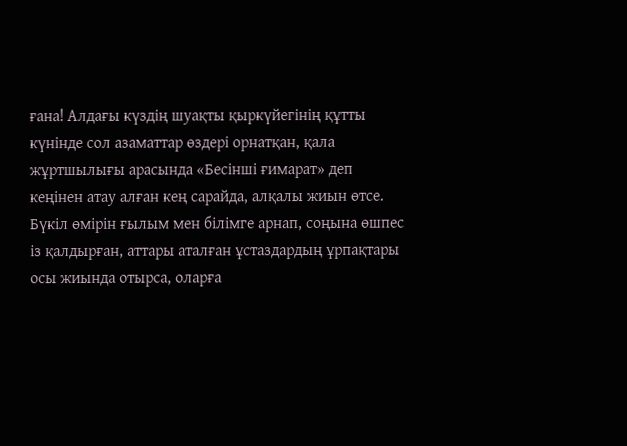ғана! Алдағы күздің шуақты қыркүйегінің құтты күнінде сол азаматтар өздері орнатқан, қала жұртшылығы арасында «Бесінші ғимарат» деп кеңінен атау алған кең сарайда, алқалы жиын өтсе. Бүкіл өмірін ғылым мен білімге арнап, соңына өшпес із қалдырған, аттары аталған ұстаздардың ұрпақтары осы жиында отырса, оларға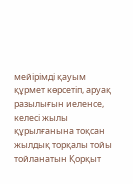мейірімді қауым құрмет көрсетіп, аруақ разылығын иеленсе, келесі жылы құрылғанына тоқсан жылдық торқалы тойы тойланатын Қорқыт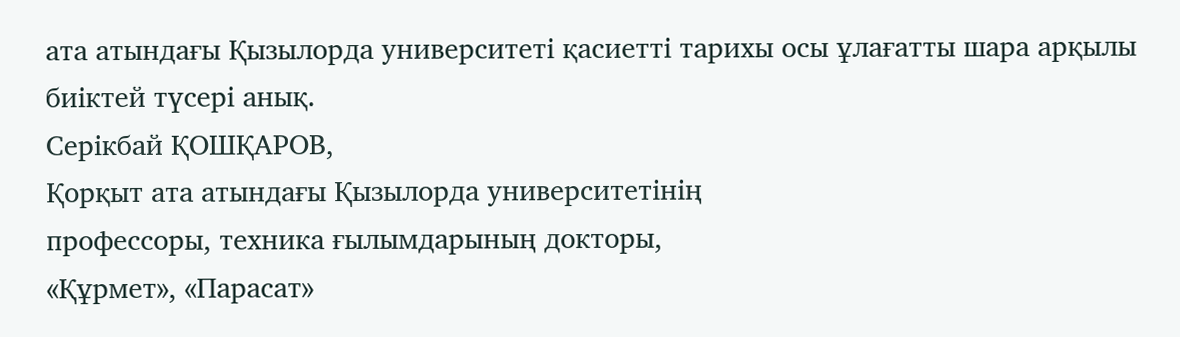ата атындағы Қызылорда университеті қасиетті тарихы осы ұлағатты шара арқылы биіктей түсері анық.
Серікбай ҚОШҚАРОВ,
Қорқыт ата атындағы Қызылорда университетінің
профессоры, техника ғылымдарының докторы,
«Құрмет», «Парасат»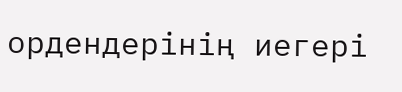ордендерінің иегері